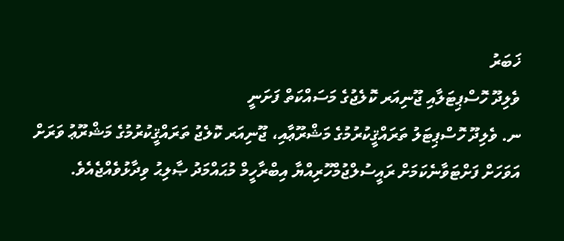ޚަބަރު
ވެލިދޫ ހޮސްޕިޓަލާއި ޖޫނިއަރ ކޮލެޖުގެ މަސައްކަތް ފަށަނީ
ނ. ވެލިދޫ ހޮސްޕިޓަލު ތަރައްޤީކުރުމުގެ މަޝްރޫޢާއި، ޖޫނިއަރ ކޮލެޖު ތަރައްޤީކުރުމުގެ މަޝްރޫޢު ވަރަށް އަވަހަށް ފަށްޓަވާނެކަމަށް ރައީސުލްޖުމްހޫރިއްޔާ އިބްރާހީމް މުޙައްމަދު ޞާލިޙު ވިދާޅުވެއްޖެއެވެ.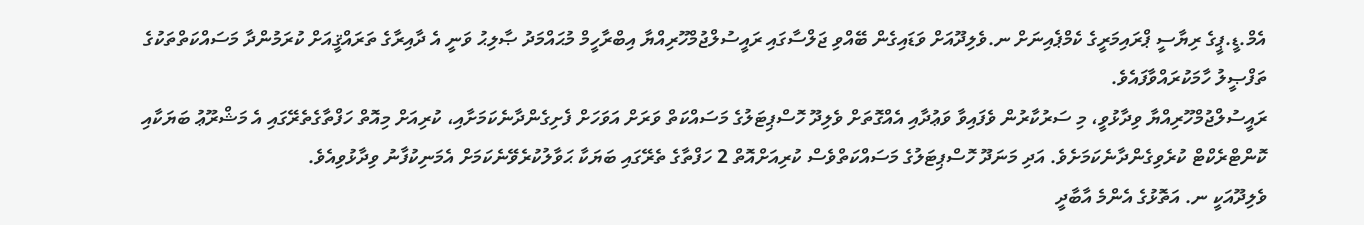އެމް.ޑީ.ޕީގެ ރިޔާސީ ޕްރައިމަރީގެ ކެމްޕެއިނަށް ނ.ވެލިދޫއަށް ވަޑައިގެން ބޭއްވި ޖަލްސާގައި ރައީސުލްޖުމްހޫރިއްޔާ އިބްރާހީމް މުޙައްމަދު ޞާލިޙު ވަނީ އެ ދާއިރާގެ ތަރައްޤީއަށް ކުރަމުންދާ މަސައްކަތްތަކުގެ ތަފްޞީލު ހާމަކުރައްވާފައެވެ.
ރައީސުލްޖުމްހޫރިއްޔާ ވިދާޅުވީ، މި ސަރުކާރުން ވެފައިވާ ވަޢުދާއި އެއްގޮތަށް ވެލިދޫ ހޮސްޕިޓަލުގެ މަސައްކަތް ވަރަށް އަވަހަށް ފެށިގެންދާނެކަމަށާއި، ކުރިއަށް މިއޮތް ހަފްތާގެތެރޭގައި އެ މަޝްރޫޢު ބަޔަކާއި ކޮންޓްރެކްޓް ކުރެވިގެންދާނެކަމަށެވެ. އަދި މަނަދޫ ހޮސްޕިޓަލުގެ މަސައްކަތްވެސް ކުރިއަށްއޮތް 2 ހަފްތާގެ ތެރޭގައި ބަޔަކާ ޙަވާލުކުރެވޭނެކަމަށް އެމަނިކުފާނު ވިދާޅުވިއެވެ.
ވެލިދޫއަކީ ނ. އަތޮޅުގެ އެންމެ އާބާދީ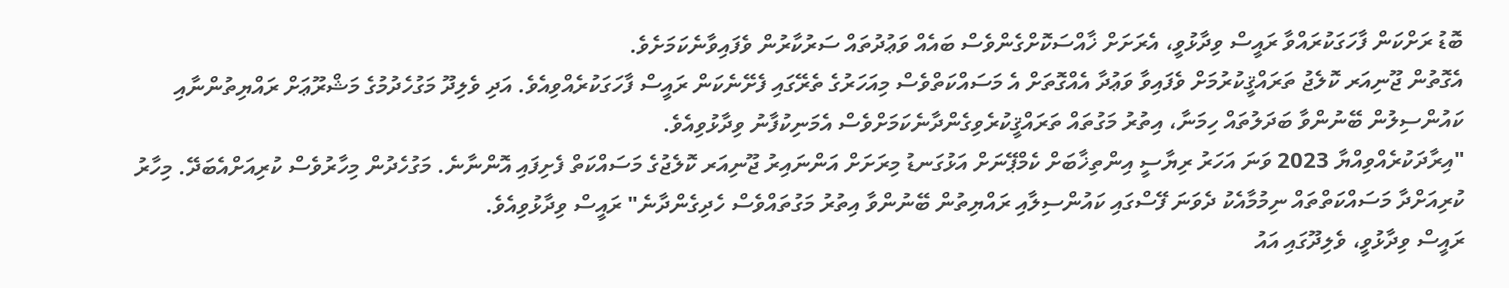ބޮޑު ރަށްކަން ފާހަގަކުރައްވާ ރައީސް ވިދާޅުވީ، އެރަށަށް ޚާއްސަކޮށްގެންވެސް ބައެއް ވަޢުދުތައް ސަރުކާރުން ވެފައިވާނެކަމަށެވެ.
އެގޮތުން ޖޫނިއަރ ކޮލެޖު ތަރައްޤީކުރުމަށް ވެފައިވާ ވަޢުދާ އެއްގޮތަށް އެ މަސައްކަތްވެސް މިއަހަރުގެ ތެރޭގައި ފެށޭނެކަން ރައީސް ފާހަގަކުރެއްވިއެވެ. އަދި ވެލިދޫ މަގުހެދުމުގެ މަޝްރޫޢަށް ރައްޔިތުންނާއި ކައުންސިލުން ބޭނުންވާ ބަދަލުތައް ހިމަނާ، އިތުރު މަގުތައް ތަރައްޤީކުރެވިގެންދާނެކަމަށްވެސް އެމަނިކުފާނު ވިދާޅުވިއެވެ.
"އިރާދަކުރެއްވިއްޔާ 2023 ވަނަ އަހަރު ރިޔާސީ އިންތިޚާބަށް ކެމްޕޭނަށް އަޅުގަނޑު މިރަށަށް އަންނައިރު ޖޫނިއަރ ކޮލެޖުގެ މަސައްކަތް ފެށިފައި އޮންނާނެ. މަގުހެދުން މިހާރުވެސް ކުރިއަށްއެބަދޭ. މިހާރު ކުރިއަށްދާ މަސައްކަތްތައް ނިމުމާއެކު ދެވަނަ ފޭސްގައި ކައުންސިލާއި ރައްޔިތުން ބޭނުންވާ އިތުރު މަގުތައްވެސް ހެދިގެންދާނެ" ރައީސް ވިދާޅުވިއެވެ.
ރައީސް ވިދާޅުވީ، ވެލިދޫގައި އައު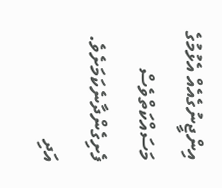އިންޖީނުގެއެއް އެޅުމުގެ މަސައްކަތްވެސް ފެށިގެންދާނެކަމަށެވެ. އަދި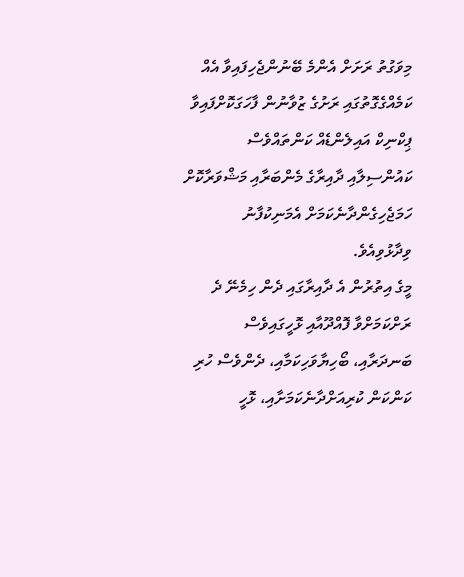މިވަގުތު ރަށަށް އެންމެ ބޭނުންޖެހިފައިވާ އެއް ކަމެއްގެގޮތުގައި ރަށުގެ ޒުވާނުން ފާހަގަކޮށްފައިވާ ޕިކްނިކް އައިލެންޑެއް ކަންތައްވެސް ކައުންސިލާއި ދާއިރާގެ މެންބަރާއި މަޝްވަރާކޮށް ހަމަޖެހިގެންދާނެކަމަށް އެމަނިކުފާނު ވިދާޅުވިއެވެ.
މީގެ އިތުރުން އެ ދާއިރާގައި ދެން ހިމެނޭ ދެ ރަށްކަމަށްވާ ފޮއްދޫއާއި ޅޮހީގައިވެސް ބަނދަރާއި، ބޯހިޔާވަހިކަމާއި، ދެންވެސް ހުރި ކަންކަން ކުރިއަށްދާނެކަމަށާއި، ޅޮހީ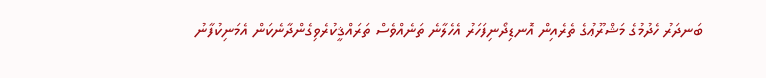ބަނދަރު ހެދުމުގެ މަޝްރޫޢުގެ ތެރެއިން އޮނޑިދޯނިފަހަރު އެހެލާނެ ތަނެއްވެސް ތަރައްޤީކުރެވިގެންދާނެކަން އެމަނިކުފާނު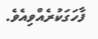ފާހަގަކުރެއްވިއެވެ.